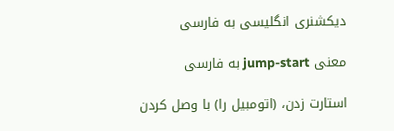دیکشنری انگلیسی به فارسی

معنی jump-start به فارسی

استارت زدن، (اتومبیل را) با وصل کردن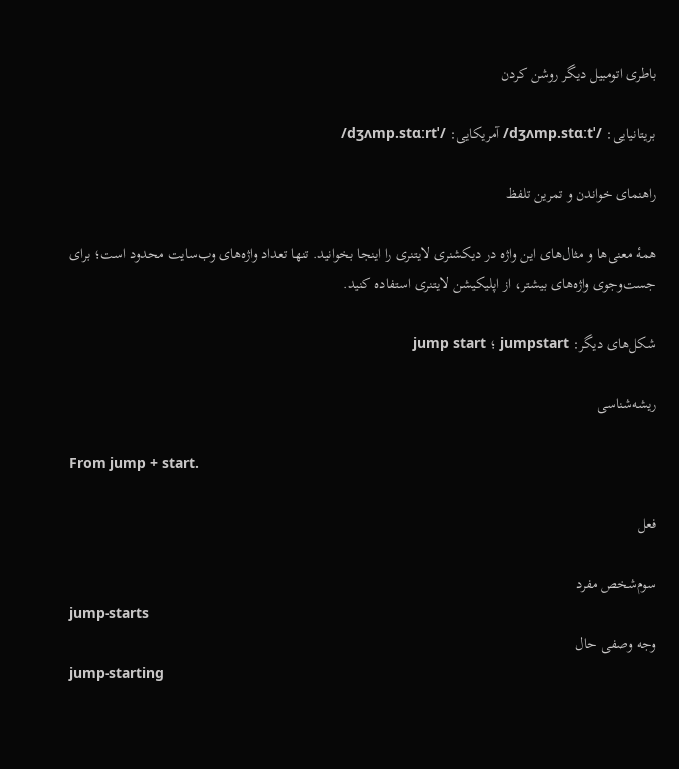باطری اتومبیل دیگر روشن کردن

بریتانیایی: /ˈdʒʌmp.stɑːt/ آمریکایی: /ˈdʒʌmp.stɑːrt/

راهنمای خواندن و تمرین تلفظ

همهٔ معنی‌ها و مثال‌های این واژه در دیکشنری لایتنری را اینجا بخوانید. تنها تعداد واژه‌های وب‌سایت محدود است؛ برای جست‌وجوی واژه‌های بیشتر، از اپلیکیشن لایتنری استفاده کنید.

شکل‌های دیگر: jumpstart ؛ jump start

ریشه‌شناسی

From jump + start.

فعل

سوم‌شخص مفرد
jump-starts
وجه وصفی حال
jump-starting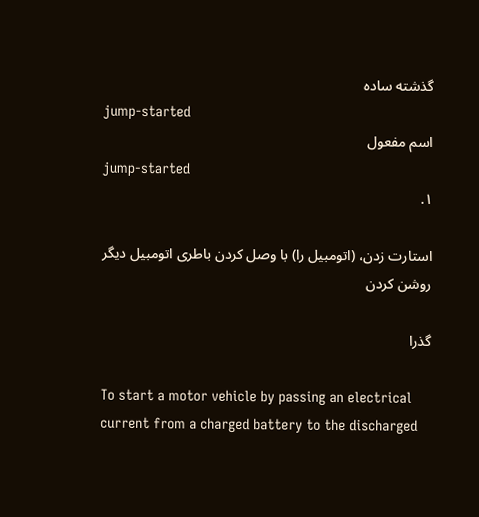گذشته ساده
jump-started
اسم مفعول
jump-started
۱.

استارت زدن، (اتومبیل را) با وصل کردن باطری اتومبیل دیگر روشن کردن

گذرا

To start a motor vehicle by passing an electrical current from a charged battery to the discharged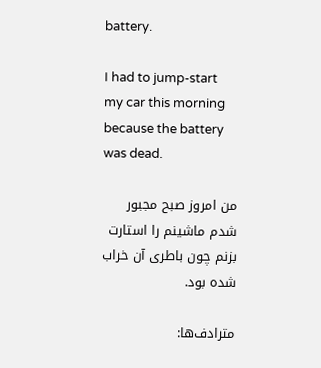battery.

I had to jump-start my car this morning because the battery was dead.

من امروز صبح مجبور شدم ماشینم را استارت بزنم چون باطری آن خراب شده بود.

مترادف‌ها: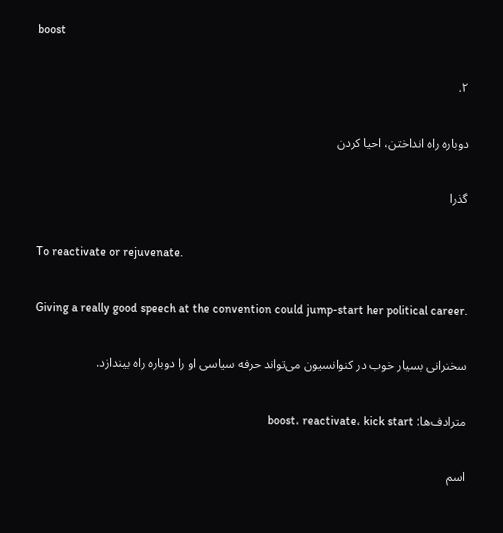boost

۲.

دوباره راه انداختن، احیا کردن

گذرا

To reactivate or rejuvenate.

Giving a really good speech at the convention could jump-start her political career.

سخنرانی بسیار خوب در کنوانسیون می‌تواند حرفه سیاسی او را دوباره راه بیندازد.

مترادف‌ها: boost، reactivate، kick start

اسم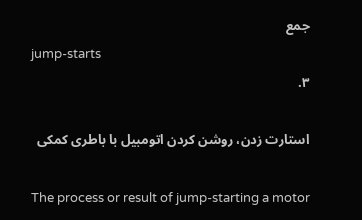جمع
jump-starts
۳.

استارت زدن، روشن کردن اتومبیل با باطری کمکی

The process or result of jump-starting a motor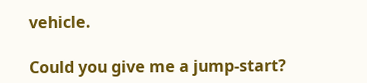vehicle.

Could you give me a jump-start?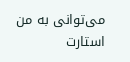می‌توانی به من استارت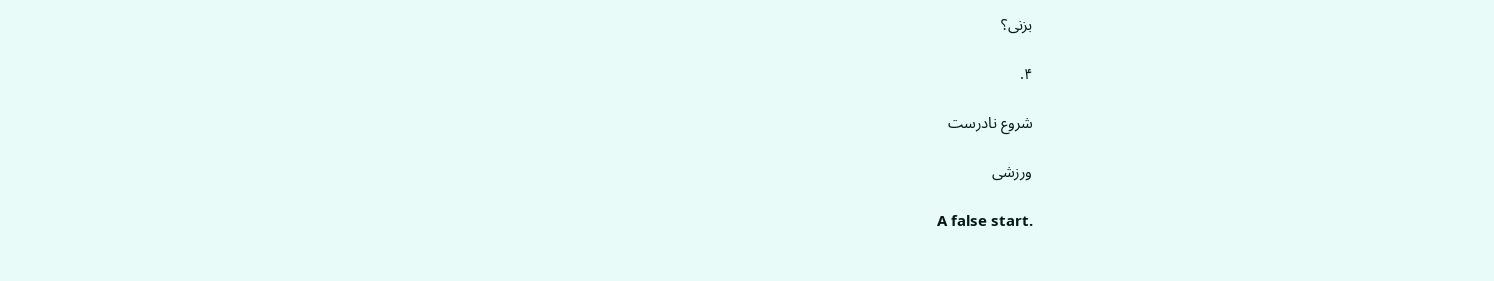بزنی؟

۴.

شروع نادرست

ورزشی

A false start.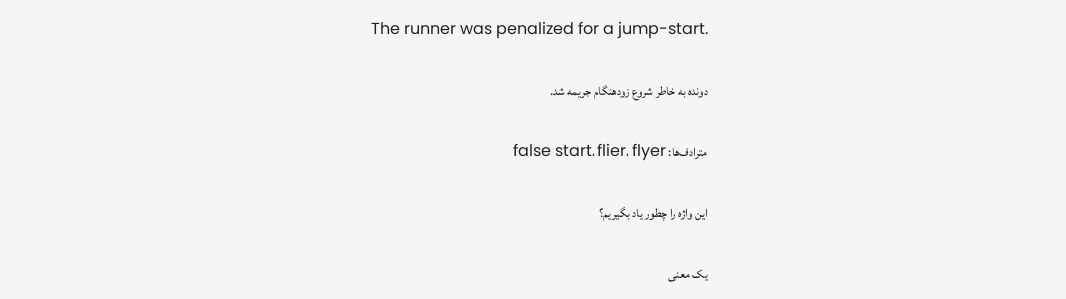The runner was penalized for a jump-start.

دونده به خاطر شروع زودهنگام جریمه شد.

مترادف‌ها: false start، flier، flyer

این واژه را چطور یاد بگیریم؟

یک معنی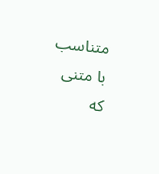متناسب با متنی که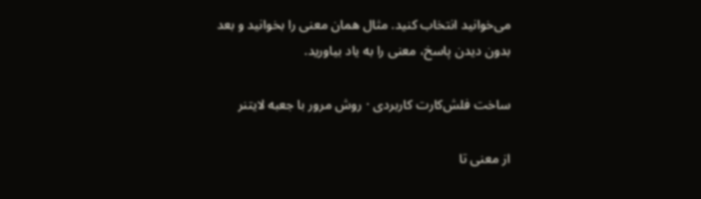می‌خوانید انتخاب کنید. مثال همان معنی را بخوانید و بعد بدون دیدن پاسخ، معنی را به یاد بیاورید.

ساخت فلش‌کارت کاربردی · روش مرور با جعبه لایتنر

از معنی تا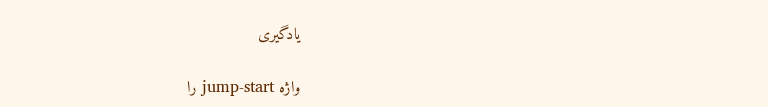یادگیری

واژه jump-start را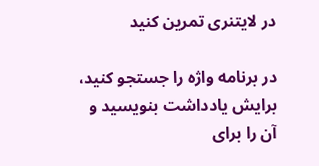در لایتنری تمرین کنید

در برنامه واژه را جستجو کنید، برایش یادداشت بنویسید و آن را برای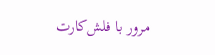مرور با فلش‌کارت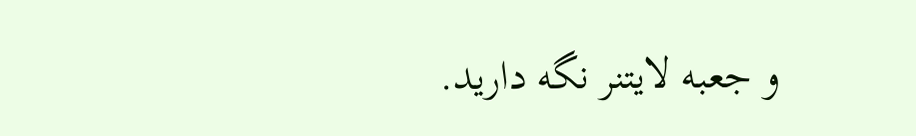و جعبه لایتنر نگه دارید.